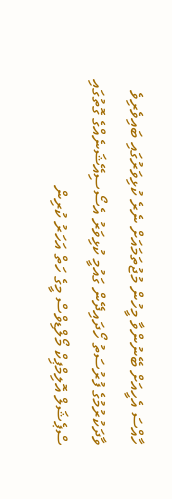ހާއްސަ އެހީއަށް ބޭނުންވާ މީހުން މުޖުތަމައަށް ނެރެ ކުޅިވަރުގައި ބައިވެރިވެ ވާދަކުރުމުގެ ފުރުސަތު ހޯދައިދޭން ގައުމީ ކުޅިވަރު އެސޯސިއޭޝަނެއްގެ ގޮތުގައި ސްޕެޝަލް އޮލިމްޕިކް މޯލްޑިވްސް މީގެ ހަތް އަހަރު ކުރިން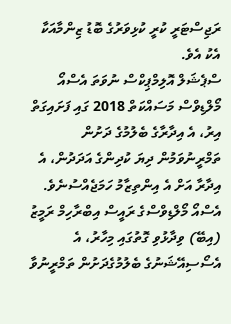ރަޖިސްޓަރީ ކުރީ ކުޅިވަރުގެ ބޮޑު ޒިންމާއަކާ އެކު އެވެ.
ސްޕެޝަލް އޮލިމްޕިކްސް ނުވަތަ އެސްއޯ މޯލްޑިވްސް މަސައްކަތް 2018 ގައި ފަށައިގަތް އިރު، އެ އިދާރާގެ ބެލުމުގެ ދަށުން ތަމްރީނުވަމުން ދިޔަ ކުދިންގެ އަދަދުން، އެ އިދާރާ އަށް އެ އިންތިޒާމު ހަމަޖެއްސުނެވެ.
އެސްއޯ މޯލްޑިވްސްގެ ރައީސް އިބްރާހިމް ރަމީޒު (އިބޭ) ވިދާޅުވި ގޮތުގައި މިހާރު، އެ އެސޯސިއޭޝަނުގެ ބެލުމުގެދަށުން ތަމްރީނުވާ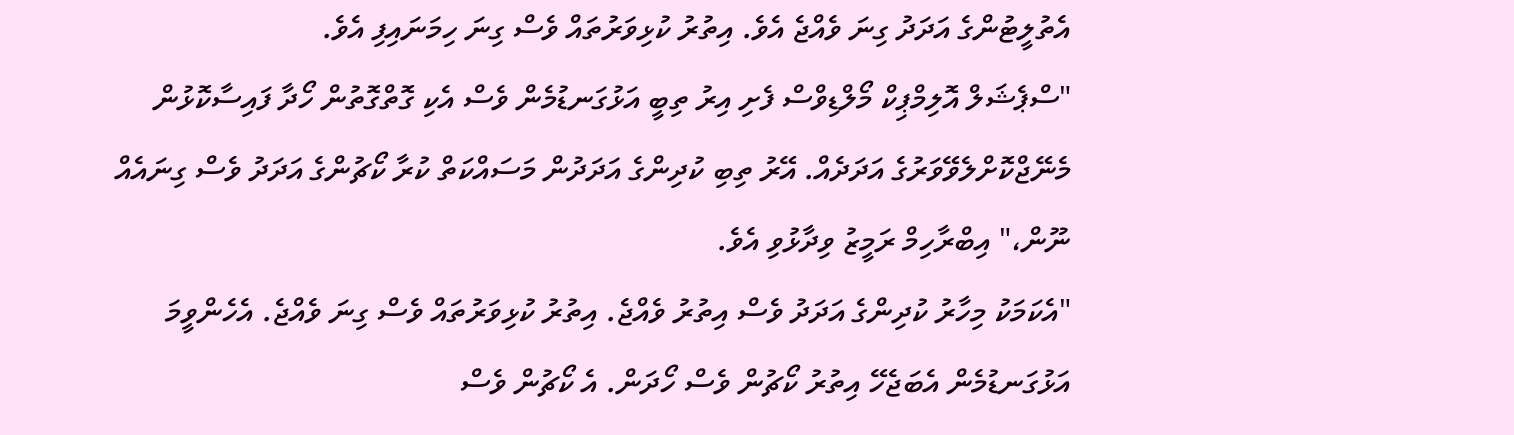އެތުލީޓުންގެ އަދަދު ގިނަ ވެއްޖެ އެވެ. އިތުރު ކުޅިވަރުތައް ވެސް ގިނަ ހިމަނައިފި އެވެ.
"ސްޕެޝަލް އޮލިމްޕިކް މޯލްޑިވްސް ފެށި އިރު ތިބީ އަޅުގަނޑުމެން ވެސް އެކި ގޮތްގޮތުން ހޯދާ ފައިސާކޮޅުން މެނޭޖްކޮށްލެވޭވަރުގެ އަދަދެއް. އޭރު ތިބި ކުދިންގެ އަދަދުން މަސައްކަތް ކުރާ ކޯޗުންގެ އަދަދު ވެސް ގިނައެއް ނޫން،" އިބްރާހިމް ރަމީޒު ވިދާޅުވި އެވެ.
"އެކަމަކު މިހާރު ކުދިންގެ އަދަދު ވެސް އިތުރު ވެއްޖެ. އިތުރު ކުޅިވަރުތައް ވެސް ގިނަ ވެއްޖެ. އެހެންވީމަ އަޅުގަނޑުމެން އެބަޖެހޭ އިތުރު ކޯޗުން ވެސް ހޯދަން. އެ ކޯޗުން ވެސް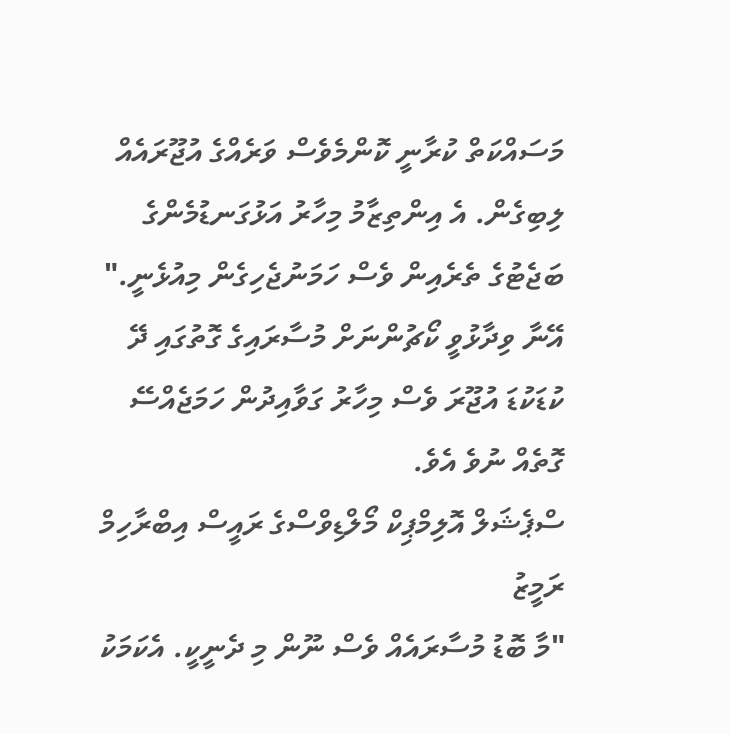މަސައްކަތް ކުރާނީ ކޮންމެވެސް ވަރެއްގެ އުޖޫރައެއް ލިބިގެން. އެ އިންތިޒާމު މިހާރު އަޅުގަނޑުމެންގެ ބަޖެޓުގެ ތެރެއިން ވެސް ހަމަނުޖެހިގެން މިއުޅެނީ."
އޭނާ ވިދާޅުވީ ކޯޗުންނަށް މުސާރައިގެ ގޮތުގައި ދޭ ކުޑަކުޑަ އުޖޫރަ ވެސް މިހާރު ގަވާއިދުން ހަމަޖެއްސޭ ގޮތެއް ނުވެ އެވެ.
ސްޕެޝަލް އޮލިމްޕިކް މޯލްޑިވްސްގެ ރައީސް އިބްރާހިމް ރަމީޒު
"މާ ބޮޑު މުސާރައެއް ވެސް ނޫން މި ދެނީކީ. އެކަމަކު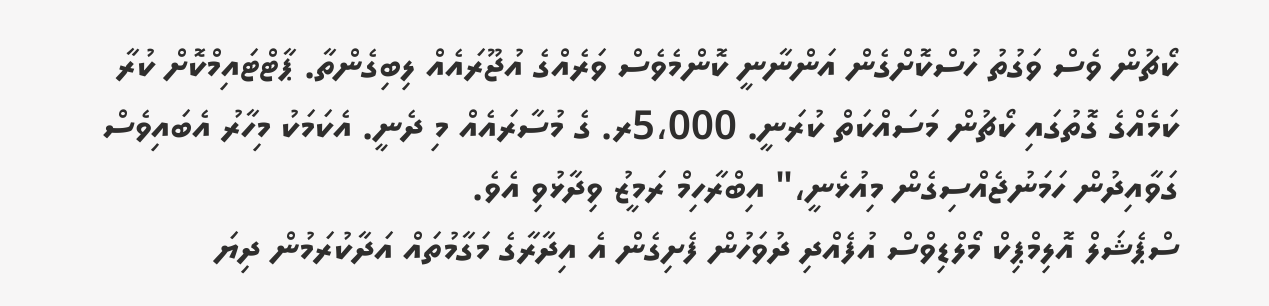ކޯޗުން ވެސް ވަގުތު ހުސްކޮށްގެން އަންނާނީ ކޮންމެވެސް ވަރެއްގެ އުޖޫރައެއް ލިބިގެންތާ. ޕާޓްޓައިމްކޮށް ކުރާ ކަމެއްގެ ގޮތުގައި ކޯޗުން މަސައްކަތް ކުރަނީ. 5،000ރ. ގެ މުސާރައެއް މި ދެނީ. އެކަމަކު މިހާރު އެބައިވެސް ގަވާއިދުން ހަމަނުޖެއްސިގެން މިއުޅެނީ،" އިބްރާހިމް ރަމީޒު ވިދާޅުވި އެވެ.
ސްޕެޝަލް އޮލިމްޕިކް މޯލްޑިވްސް އުފެއްދި ދުވަހުން ފެށިގެން އެ އިދާރާގެ މަގާމުތައް އަދާކުރަމުން ދިޔަ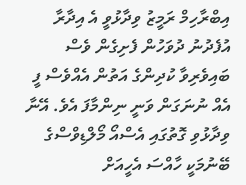އިބްރާހިމް ރަމީޒު ވިދާޅުވީ އެ އިދާރާ އުފެދުނު ދުވަހުން ފެށިގެން ވެސް ބައިވެރިވާ ކުދިންގެ އަތުން އެއްވެސް ފީ އެއް ނުނަގަން ވަނީ ނިންމާފަ އެވެ. އޭނާ ވިދާޅުވި ގޮތުގައި އެސްއޯ މޯލްޑިވްސްގެ ބޭނުމަކީ ހާއްސަ އެހީއަށް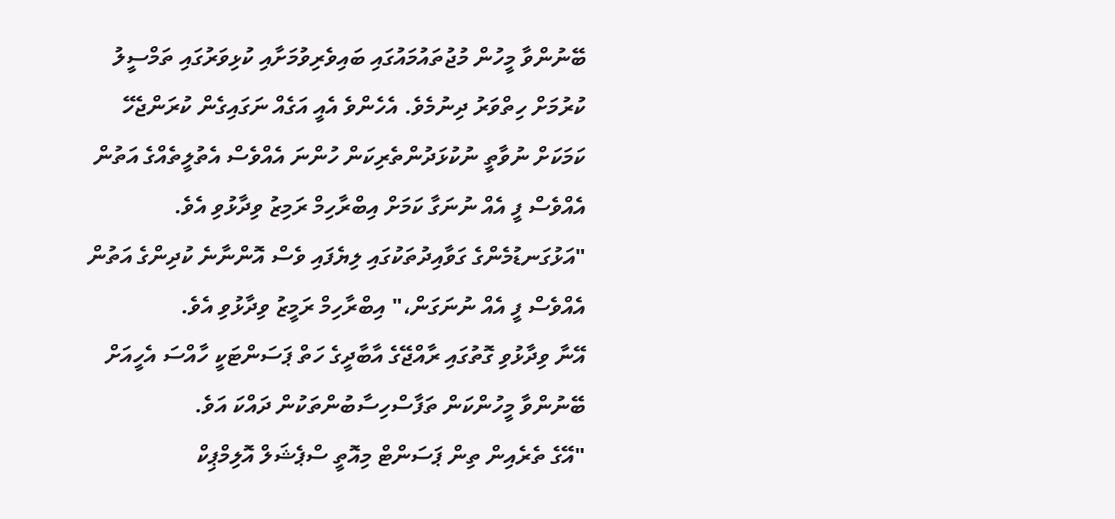ބޭނުންވާ މީހުން މުޖުތައުމައުގައި ބައިވެރިވުމަށާއި ކުޅިވަރުގައި ތަމްސީލު ކުރުމަށް ހިތްވަރު ދިނުމެވެ. އެހެންވެ އެއީ އަގެއް ނަގައިގެން ކުރަންޖެހޭ ކަމަކަށް ނުވާތީ ނުކުޅަދުންތެރިކަން ހުންނަ އެއްވެސް އެތުލީތެއްގެ އަތުން އެއްވެސް ފީ އެއް ނުނަގާ ކަމަށް އިބްރާހިމް ރަމިޒު ވިދާޅުވި އެވެ.
"އަޅުގަނޑުމެންގެ ގަވާއިދުތަކުގައި ލިޔެފައި ވެސް އޮންނާނެ ކުދިންގެ އަތުން އެއްވެސް ފީ އެއް ނުނަގަން،" އިބްރާހިމް ރަމީޒު ވިދާޅުވި އެވެ.
އޭނާ ވިދާޅުވި ގޮތުގައި ރާއްޖޭގެ އާބާދީގެ ހަތް ޕަސަންޓަކީ ހާއްސަ އެހީއަށް ބޭނުންވާ މީހުންކަން ތަފާސްހިސާބުންތަކުން ދައްކަ އަވެ.
"އޭގެ ތެރެއިން ތިން ޕަސަންޓް މިއޮތީ ސްޕެޝަލް އޮލިމްޕިކް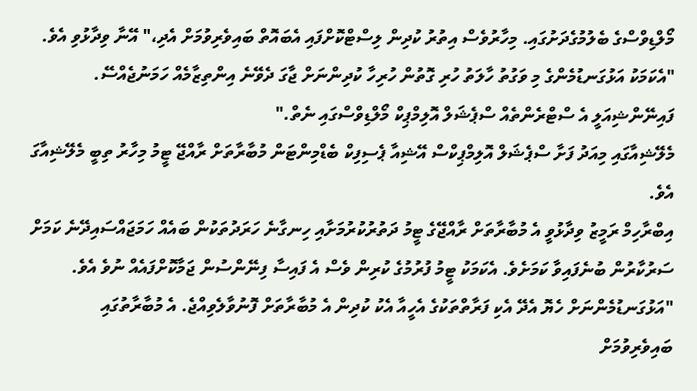މޯލްޑިވްސްގެ ބެލުމުގެދަށުގައި. މިހާރުވެސް އިތުރު ކުދިން ލިސްޓްކޮށްފައި އެބައޮތް ބައިވެރިވުމަށް އެދި،" އޭނާ ވިދާޅުވި އެވެ.
"އެކަމަކު އަޅުގަނޑުމެންގެ މި ވަގުތު ހާލަތު ހުރި ގޮތުން ހުރިހާ ކުދިންނަށް ޖާގަ ދެވޭނެ އިންތިޒާމެއް ހަމަނުޖެއްސޭ. ފައިނޭންޝިއަލީ އެ ސްޓްރެންތެއް ސްޕެޝަލް އޮލިމްޕިކް މޯލްޑިވްސްގައި ނެތް."
މެލޭޝިއާގައި މިއަދު ފަށާ ސްޕެޝަލް އޮލިމްޕިކްސް އޭޝިއާ ޕެސިފިކް ބެޑްމިންޓަން މުބާރާތަށް ރާއްޖޭ ޓީމު މިހާރު ތިބީ މެލޭޝިއާގަ އެވެ.
އިބްރާހިމް ރަމީޒު ވިދާޅުވީ އެ މުބާރާތަށް ރާއްޖޭގެ ޓީމު ދަތުރުކުރުމަށާއި ހިނގާނެ ހަރަދުތަކުން ބައެއް ހަމަޖައްސައިދޭނެ ކަމަށް ސަރުކާރުން ބުނެފައިވާ ކަމަށެވެ. އެކަމަކު ޓީމު ފުރުމުގެ ކުރިން ވެސް އެ ފައިސާ ފިނޭންސުން ޖަމާކޮށްފައެއް ނުވެ އެވެ.
"އަޅުގަނޑުމެންނަށް ހެޔޮ އެދޭ އެކި ފަރާތްތަކުގެ އެހީއާ އެކު ކުދިން އެ މުބާރާތަށް ފޮނުވާލެވިއްޖެ. އެ މުބާރާތުގައި ބައިވެރިވުމަށް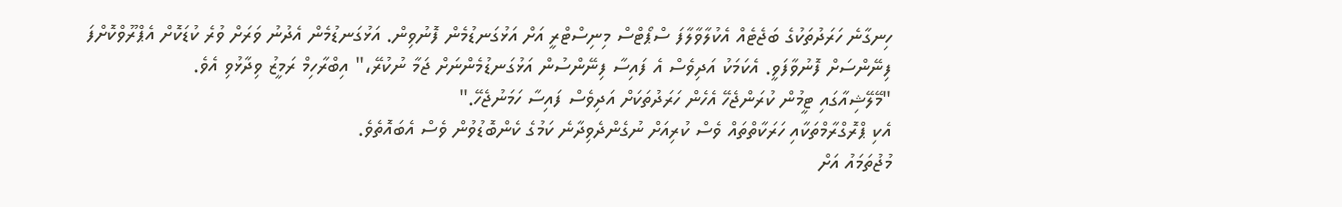ހިނގާނެ ހަރަދުތަކުގެ ބަޖެޓެއް އެކުލާވާލާފަ ސްޕޯޓްސް މިނިސްޓްރީ އަށް އަޅުގަނޑުމެން ފޮނުވިން. އަޅުގަނޑުމެން އެދުނު ވަރަށް ވުރެ ކުޑަކޮށް އެޕްރޫވްކޮށްފަ ފިނޭންސަށް ފޮނުވާފަވީ. އެކަމަކު އަދިވެސް އެ ފައިސާ ފިނޭންސުން އަޅުގަނޑުމެންނަށް ޖަމާ ނުކުރޭ،" އިބްރާހިމް ރަމީޒު ވިދާޅުވި އެވެ.
"މޭލޭޝިއާގައި ޓީމުން ކުރަންޖެހޭ އެހެން ހަރަދުތަކަށް އަދިވެސް ފައިސާ ހަމަނުޖެހޭ."
އެކި ޕްރޮގްރާމްތަކާއި ހަރަކާތްތައް ވެސް ކުރިއަށް ނުގެންދެވިދާނެ ކަމުގެ ކެންބޮޑުވުން ވެސް އެބައޮތެވެ.
މުޖުތަމައު އަށް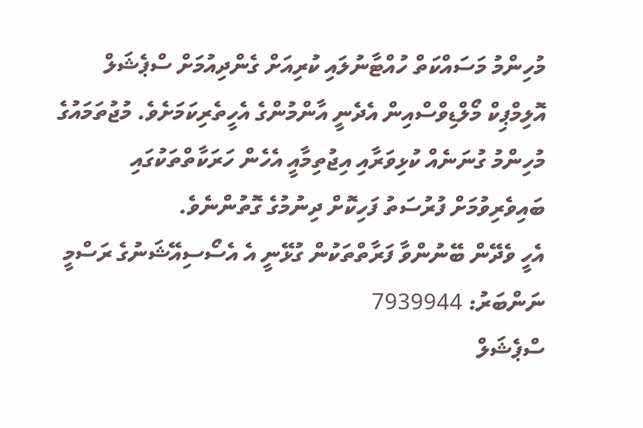މުހިންމު މަސައްކަތް ހުއްޓާނުލައި ކުރިއަށް ގެންދިއުމަށް ސްޕެޝަލް އޮލިމްޕިކް މޯލްޑިވްސްއިން އެދެނީ އާންމުންގެ އެހީތެރިކަމަށެވެ. މުޖުތަމައުގެ މުހިންމު ގުނަނެއް ކުޅިވަރާއި އިޖުތިމާއީ އެހެން ހަރަކާތްތަކުގައި ބައިވެރިވުމަށް ފުރުސަތު ފަހިކޮށް ދިނުމުގެ ގޮތުންނެވެ.
އެހީ ވެދޭން ބޭނުންވާ ފަރާތްތަކުން ގުޅޭނީ އެ އެސޯސިއޭޝަނުގެ ރަސްމީ ނަންބަރު: 7939944
ސްޕެޝަލް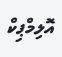އޮލިމްޕިކް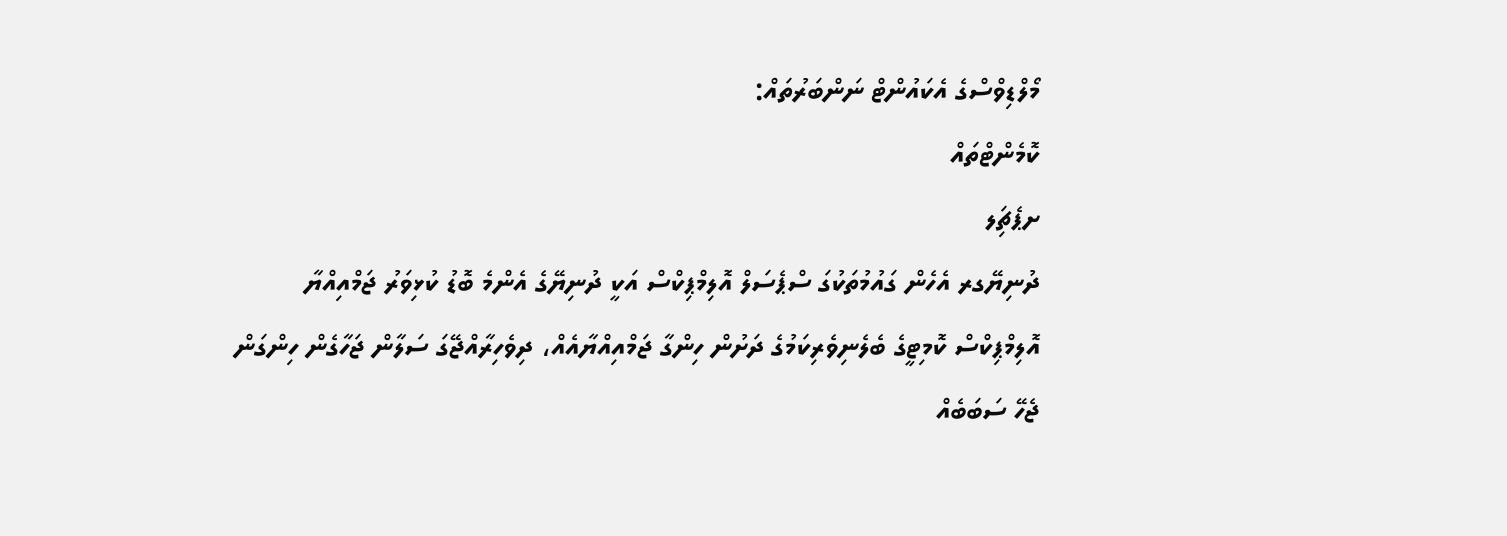މޯލްޑިވްސްގެ އެކައުންޓް ނަންބަރުތައް:
ކޮމެންޓްތައް
ށޕެޗިަލ
ދުނިޔޭގރ އެހެން ގައުމުތަކުގަ ސްޕެސަލް އޮލިމްޕިކްސް އަކީ ދުނިޔޭގެ އެންމެ ބޮޑު ކުޅިވަރު ޖަމްއިއްޔާ އޮލިމްޕިކްސް ކޮމިޓީގެ ބެލެނިވެރިކަމުގެ ދަށުން ހިންގާ ޖަމްއިއްޔާއެއް، ދިވެހިރާއްޖޭގަ ސަލާން ޖަހާގެން ހިންގަން ޖެހޭ ސަބަބެއް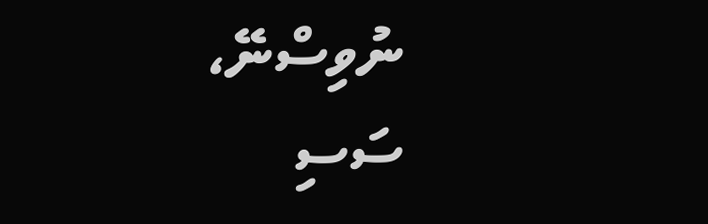ނުވިސްނޭ،
ސަސި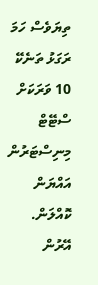ތިޔަވެސް ހަމަ ރަގަޅު ތަނެކޭ 10 ވަރަކަށް ސްޓޭޓް މިނިސްޓަރުން އައްޔަން ކޮއްލަން. އޭރުން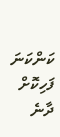ކަންކަނަ ފަހިކޮށް ދާނެ